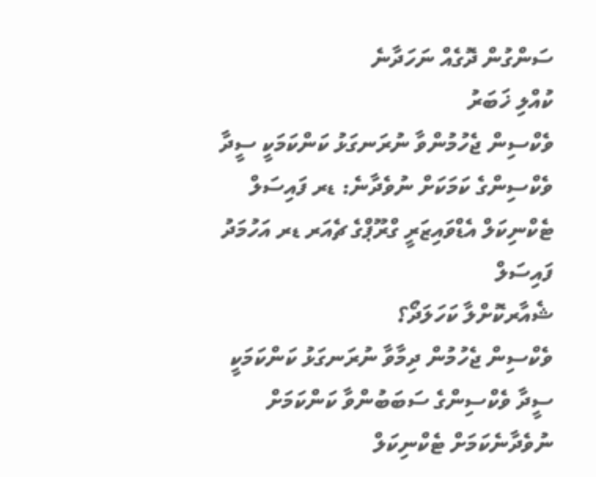ސަންގުން ދޮގެއް ނަހަދާނެ
ކުއްލި ޚަބަރު
ވެކްސިން ޖެހުމުންވާ ނުރަނގަޅު ކަންކަމަކީ ސީދާ ވެކްސިންގެ ކަމަކަށް ނުވެދާނެ: ޑރ ފައިސަލް
ޓެކްނިކަލް އެޑްވައިޒަރީ ގްރޫޕްގެ ޗެއަރ ޑރ އަހުމަދު ފައިސަލް
ޝެއާރކޮށްލާ ކަހަލަދޯ؟
ވެކްސިން ޖެހުމުން ދިމާވާ ނުރަނގަޅު ކަންކަމަކީ ސީދާ ވެކްސިންގެ ސަބަބުންވާ ކަންކަމަށް ނުވެދާނެކަމަށް ޓެކްނިކަލް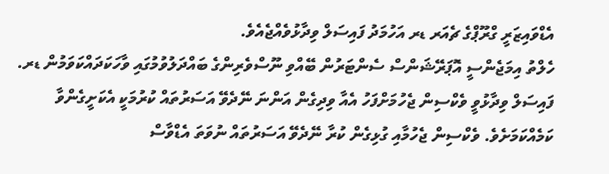އެޑްވައިޒަރީ ގްރޫޕްގެ ޗެއަރ ޑރ އަހުމަދު ފައިސަލް ވިދާޅުވެއްޖެއެވެ.
ހެލްތު އިމަޖެންސީ އޮޕަރޭޝަންސް ސެންޓަރުން ބޭއްވި ނޫސްވެރިންގެ ބައްދަލުވުމުގައި ވާހަކަދައްކަވަމުން ޑރ. ފައިސަލް ވިދާޅުވީ ވެކްސިން ޖެހުމަށްފަހު އެއާ ވިދިގެން އަންނަ ނޭދެވޭ އަސަރުތައް ކުރުމަކީ އެކަށީގެންވާ ކަމެއްކަމަށެވެ. ވެކްސިން ޖެހުމާއި ގުޅިގެން ކުރާ ނޭދެވޭ އަސަރުތައް ނުވަތަ އެޑްވާސް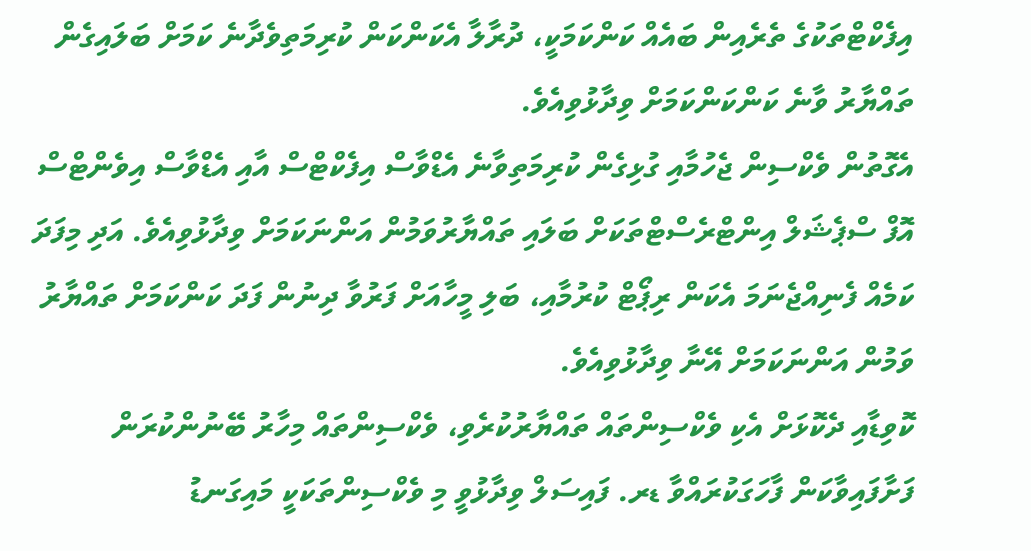އިފެކްޓްތަކުގެ ތެރެއިން ބައެއް ކަންކަމަކީ، ދުރާލާ އެކަންކަން ކުރިމަތިވެދާނެ ކަމަށް ބަލައިގެން ތައްޔާރު ވާނެ ކަންކަންކަމަށް ވިދާޅުވިއެވެ.
އެގޮތުން ވެކްސިން ޖެހުމާއި ގުޅިގެން ކުރިމަތިވާނެ އެޑްވާސް އިފެކްޓްސް އާއި އެޑްވާސް އިވެންޓްސް އޮފް ސްޕެޝަލް އިންޓްރެސްޓްތަކަށް ބަލައި ތައްޔާރުވަމުން އަންނަކަމަށް ވިދާޅުވިއެވެ. އަދި މިފަދަ ކަމެއް ފެނިއްޖެނަމަ އެކަން ރިޕޯޓް ކުރުމާއި، ބަލި މީހާއަށް ފަރުވާ ދިނުން ފަދަ ކަންކަމަށް ތައްޔާރު ވަމުން އަންނަކަމަށް އޭނާ ވިދާޅުވިއެވެ.
ކޮވިޑާއި ދެކޮޅަށް އެކި ވެކްސިންތައް ތައްޔާރުކުރެވި، ވެކްސިންތައް މިހާރު ބޭނުންކުރަން ފަށާފައިވާކަން ފާހަގަކުރައްވާ ޑރ. ފައިސަލް ވިދާޅުވީ މި ވެކްސިންތަކަކީ މައިގަނޑު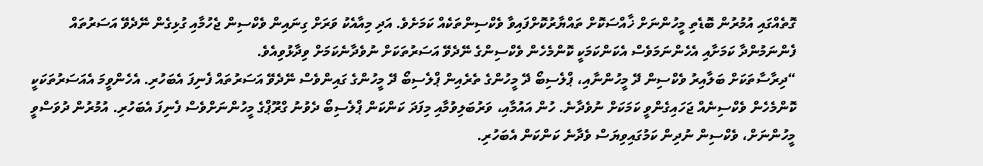ގޮތެއްގައި އުމުރުން ބޮޑެތި މީހުންނަށް ޚާއްސަކޮށް ތައްޔާރުކޮށްފައިވާ ވެކްސިންތަކެއް ކަމަށެވެ. އަދި މިއާއެކު ވަރަށް ގިނައިން ވެކްސިން ޖެހުމާއި ގުޅިގެން ނޭދެވޭ އަސަރުތައް ފެންނަމުންދާ ކަމަށާއި އެހެންނަމަވެސް އެކަންކަމަކީ ކޮންމެހެން ވެކްސިންގެ ނޭދެވޭ އަސަރުތަކަށް ނުވެދާނެކަމަށް ވިދާޅުވިއެވެ.
“ދިރާސާތަކަށް ބަލާއިރު ވެކްސިން ދޭ މީހުންނާއި، ޕްލެސިބޯ ދޭ މީހުންގެ ތެރެއިން ޕްލެސިބޯ ދޭ މީހުންގެ ގައިންވެސް ނޭދެވޭ އަސަރުތައް ފެނިފަ އެބަހުރި. އެހެންވީމަ އެއަސަރުތަކަކީ ކޮންމެހެން ވެކްސިނެއް ޖަހައިގެންވީ ކަމަކަށް ނުވެދާނެ. ހުން އައުމާއި، ވަރުބަލިވުމާއި މިފަދަ ކަންކަން ޕްލެސިބޯ ދެވުނު ގްރޫޕްގެ މީހުންނަށްވެސް ފެނިފަ އެބަހުރި. އުމުރުން ދުވަސްވީ މީހުންނަށް، ވެކްސިން ނުދިން ކަމުގައިވިޔަސް ވެދާނެ ކަންކަން އެބަހުރި.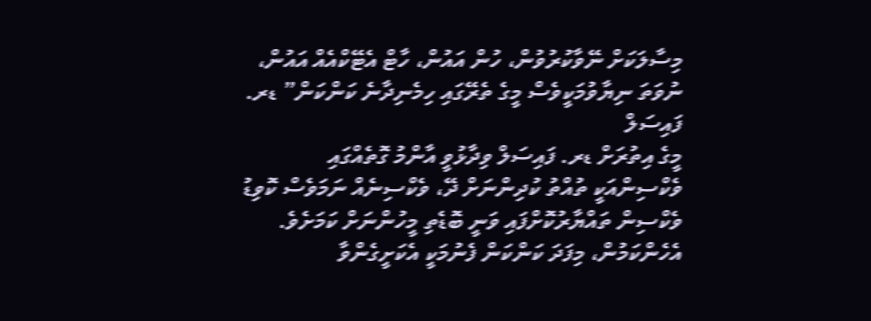މިސާލަކަށް ނޭވާކުރުވުން، ހުން އައުން، ހާޓް އެޓޭކްއެއް އައުން، ނުވަތަ ނިޔާވުމަކީވެސް މީގެ ތެރޭގައި ހިމެނިދާނެ ކަންކަން” ޑރ. ފައިސަލް
މީގެ އިތުރަށް ޑރ. ފައިސަލް ވިދާޅުވީ އާންމު ގޮތެއްގައި ވެކްސިންއަކީ ތުއްތު ކުދިންނަށް ދޭ، ވެކްސިނެއް ނަމަވެސް ކޮވިޑު ވެކްސިން ތައްޔާރުކޮށްފައި ވަނީ ބޮޑެތި މީހުންނަށް ކަމަށެވެ. އެހެންކަމުން، މިފަދަ ކަންކަން ފެނުމަކީ އެކަށީގެންވާ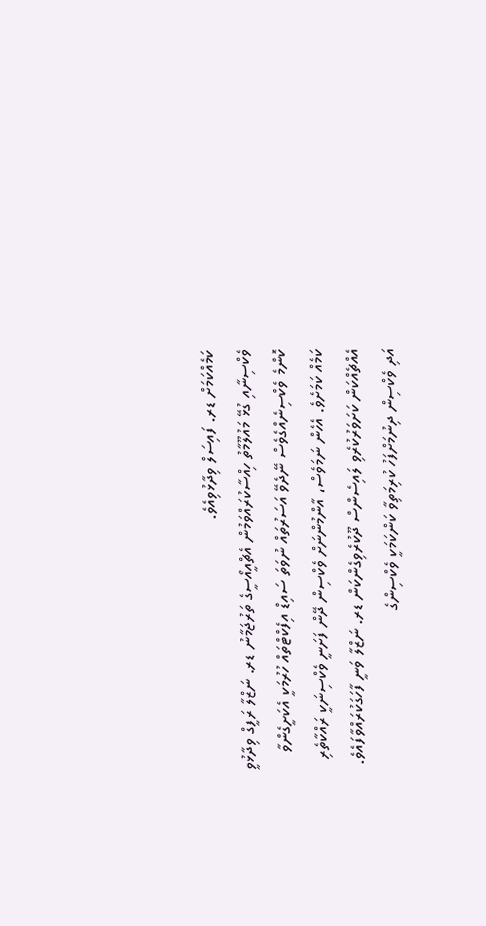ކަމެއްކަމަށް ޑރ. ފައިސަލް ވިދާޅުވިއެވެ.
ވެކްސިނާއި ގުޅޭ މައުލޫމާތު ހިއްސާކުރައްވަމުން އެޗްއީއޯސީގެ ތަރުޖަމާނު ޑރ. ނަޒްލާ ރަފީގް ވިދާޅުވީ ކޮންމެ ވެކްސިނެއްގެވެސް ނޭދެވޭ އަސަރުތައް ނުވަތަ ސައިޑް އިފެކްޓްތައް ހުރުމަކީ އެކަށީގެންވާ ކަމެއް ކަމަށެވެ. އެހެން ނަމަވެސް، އާންމުންނަށް ވެކްސިން ދޭން ފަށަނީ ވެކްސިނަކީ ރައްކާތެރި އެއްޗެއްކަން ކަށަވަރުކުރެވި ލައިސެންސް ދޫކުރެވިގެންކަން ޑރ. ނަޒްލާ ވަނީ ފާހަގަކުރައްވާފައެވެ. އަދި ވެކްސިން ދިނުމަށްފަހު ކުރިމަތިވާ ކަންކަމަކީ ވެކްސިންގެ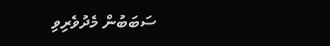ސަބަބުން މެދުވެރިވި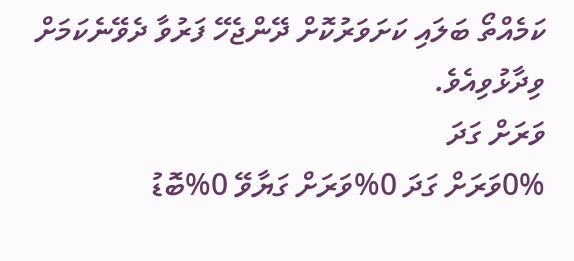ކަމެއްތޯ ބަލައި ކަށަވަރުކޮށް ދޭންޖެހޭ ފަރުވާ ދެވޭނެކަމަށް ވިދާޅުވިއެވެ.
ވަރަށް ގަދަ
0%ވަރަށް ގަދަ 0%ވަރަށް ގަޔާވޭ 0%ބޮޑު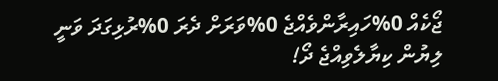ޖޯކެއް 0%ހައިރާންވެއްޖެ 0%ވަރަށް ދެރަ 0%ރުޅިގަދަ ވަނީ
ލިޔުން ކިޔާލެވިއްޖެ ދޯ!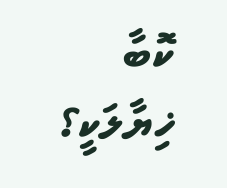ކޮބާ ޚިޔާލަކީ؟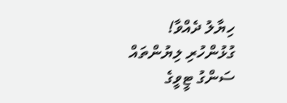ހިޔާލު ދެއްވާ!
ގުޅުންހުރި ލިޔުންތައް
ސަންގު ޓީވީގެ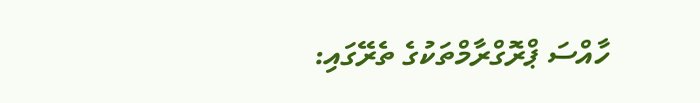ހާއްސަ ޕްރޮގްރާމްތަކުގެ ތެރޭގައި: